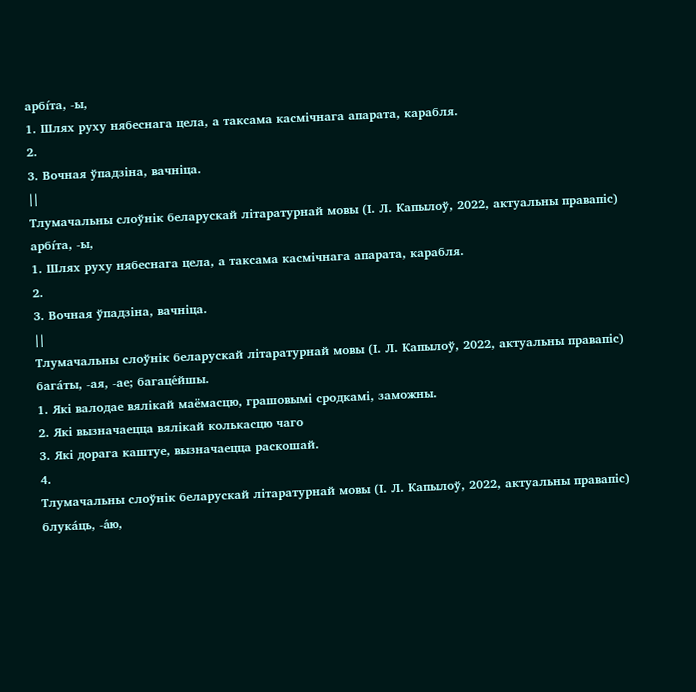арбі́та, -ы,
1. Шлях руху нябеснага цела, а таксама касмічнага апарата, карабля.
2.
3. Вочная ўпадзіна, вачніца.
||
Тлумачальны слоўнік беларускай літаратурнай мовы (І. Л. Капылоў, 2022, актуальны правапіс)
арбі́та, -ы,
1. Шлях руху нябеснага цела, а таксама касмічнага апарата, карабля.
2.
3. Вочная ўпадзіна, вачніца.
||
Тлумачальны слоўнік беларускай літаратурнай мовы (І. Л. Капылоў, 2022, актуальны правапіс)
бага́ты, -ая, -ае; багаце́йшы.
1. Які валодае вялікай маёмасцю, грашовымі сродкамі, заможны.
2. Які вызначаецца вялікай колькасцю чаго
3. Які дорага каштуе, вызначаецца раскошай.
4.
Тлумачальны слоўнік беларускай літаратурнай мовы (І. Л. Капылоў, 2022, актуальны правапіс)
блука́ць, -а́ю,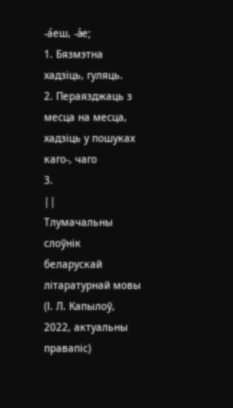-а́еш, -а́е;
1. Бязмэтна хадзіць, гуляць.
2. Пераязджаць з месца на месца, хадзіць у пошуках каго-, чаго
3.
||
Тлумачальны слоўнік беларускай літаратурнай мовы (І. Л. Капылоў, 2022, актуальны правапіс)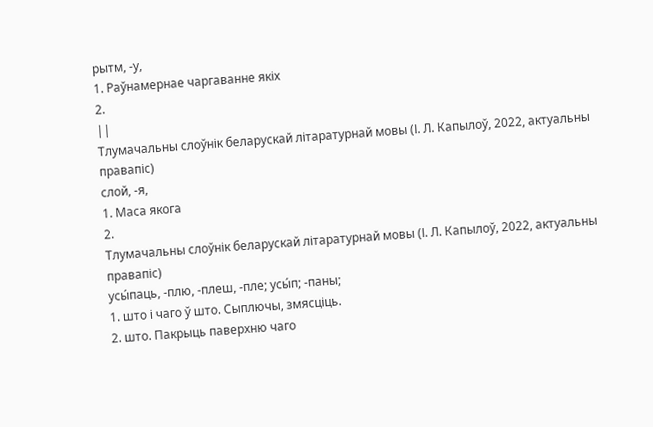рытм, -у,
1. Раўнамернае чаргаванне якіх
2.
||
Тлумачальны слоўнік беларускай літаратурнай мовы (І. Л. Капылоў, 2022, актуальны правапіс)
слой, -я,
1. Маса якога
2.
Тлумачальны слоўнік беларускай літаратурнай мовы (І. Л. Капылоў, 2022, актуальны правапіс)
усы́паць, -плю, -плеш, -пле; усы́п; -паны;
1. што і чаго ў што. Сыплючы, змясціць.
2. што. Пакрыць паверхню чаго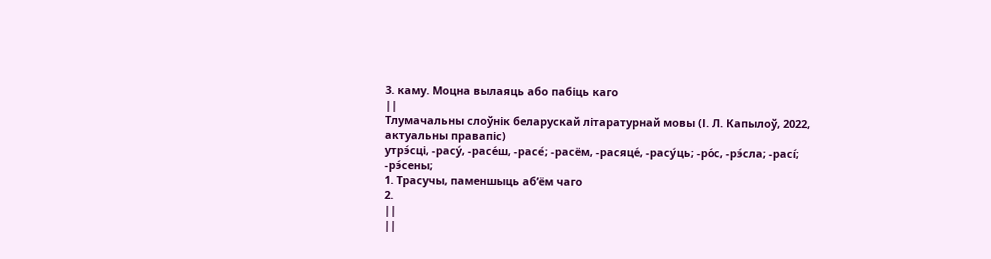3. каму. Моцна вылаяць або пабіць каго
||
Тлумачальны слоўнік беларускай літаратурнай мовы (І. Л. Капылоў, 2022, актуальны правапіс)
утрэ́сці, -расу́, -расе́ш, -расе́; -расём, -расяце́, -расу́ць; -ро́с, -рэ́сла; -расі́; -рэ́сены;
1. Трасучы, паменшыць аб’ём чаго
2.
||
||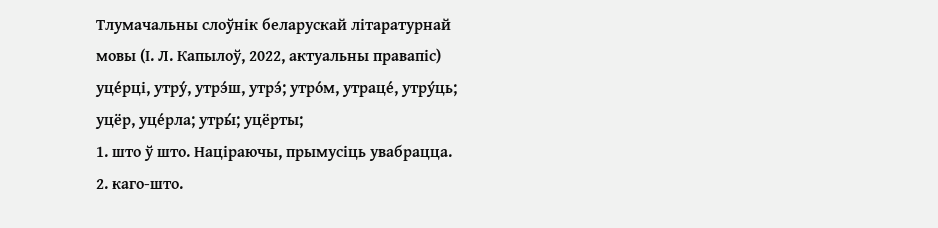Тлумачальны слоўнік беларускай літаратурнай мовы (І. Л. Капылоў, 2022, актуальны правапіс)
уце́рці, утру́, утрэ́ш, утрэ́; утро́м, утраце́, утру́ць; уцёр, уце́рла; утры́; уцёрты;
1. што ў што. Націраючы, прымусіць увабрацца.
2. каго-што.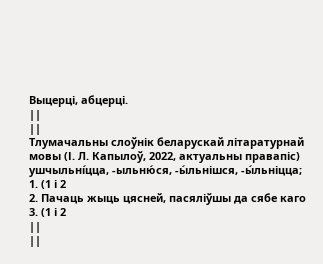Выцерці, абцерці.
||
||
Тлумачальны слоўнік беларускай літаратурнай мовы (І. Л. Капылоў, 2022, актуальны правапіс)
ушчыльні́цца, -ыльню́ся, -ы́льнішся, -ы́льніцца;
1. (1 і 2
2. Пачаць жыць цясней, пасяліўшы да сябе каго
3. (1 і 2
||
||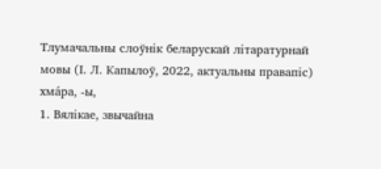Тлумачальны слоўнік беларускай літаратурнай мовы (І. Л. Капылоў, 2022, актуальны правапіс)
хма́ра, -ы,
1. Вялікае, звычайна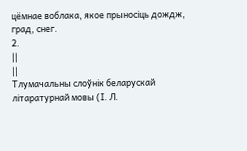цёмнае воблака, якое прыносіць дождж, град, снег.
2.
||
||
Тлумачальны слоўнік беларускай літаратурнай мовы (І. Л.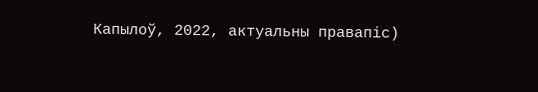Капылоў, 2022, актуальны правапіс)